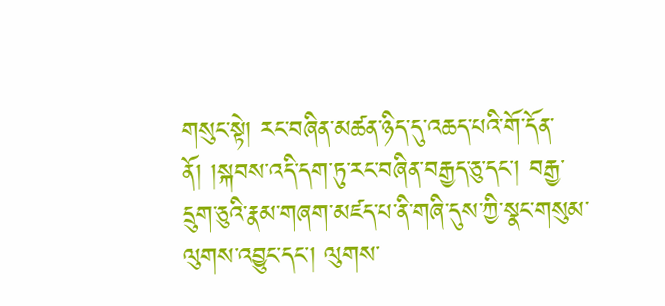གསུང་སྟེ། རང་བཞིན་མཚན་ཉིད་དུ་འཆད་པའི་གོ་དོན་ནོ། །སྐབས་འདི་དག་ཏུ་རང་བཞིན་བརྒྱད་ཅུ་དང་། བརྒྱ་དྲུག་ཅུའི་རྣམ་གཞག་མཛད་པ་ནི་གཞི་དུས་ཀྱི་སྣང་གསུམ་ལུགས་འབྱུང་དང་། ལུགས་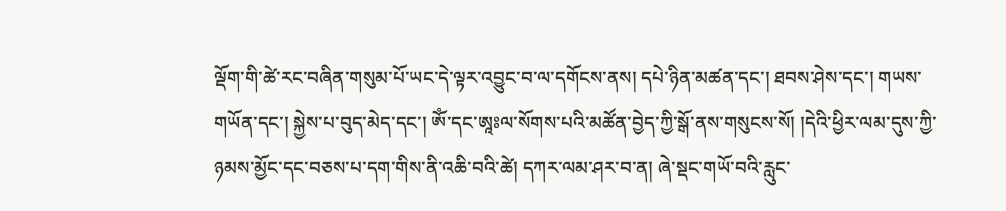ལྡོག་གི་ཚེ་རང་བཞིན་གསུམ་པོ་ཡང་དེ་ལྟར་འབྱུང་བ་ལ་དགོངས་ནས། དཔེ་ཉིན་མཚན་དང་། ཐབས་ཤེས་དང་། གཡས་གཡོན་དང་། སྐྱེས་པ་བུད་མེད་དང་། ཨོཾ་དང་ཨཱཿལ་སོགས་པའི་མཚོན་བྱེད་ཀྱི་སྒོ་ནས་གསུངས་སོ། །དེའི་ཕྱིར་ལམ་དུས་ཀྱི་ཉམས་མྱོང་དང་བཅས་པ་དག་གིས་ནི་འཆི་བའི་ཚེ། དཀར་ལམ་ཤར་བ་ན། ཞེ་སྡང་གཡོ་བའི་རླུང་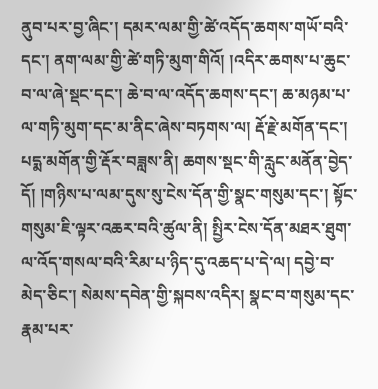ནུབ་པར་བྱ་ཞིང་། དམར་ལམ་གྱི་ཚེ་འདོད་ཆགས་གཡོ་བའི་དང་། ནག་ལམ་གྱི་ཚེ་གཏི་མུག་གིའོ། །འདིར་ཆགས་པ་ཆུང་བ་ལ་ཞེ་སྡང་དང་། ཆེ་བ་ལ་འདོད་ཆགས་དང་། ཆ་མཉམ་པ་ལ་གཏི་མུག་དང་མ་ནིང་ཞེས་བཏགས་ལ། རྡོ་རྗེ་མགོན་དང་། པདྨ་མགོན་གྱི་རྡོར་བཟླས་ནི། ཆགས་སྡང་གི་རླུང་མནོན་བྱེད་དོ། །གཉིས་པ་ལམ་དུས་སུ་ངེས་དོན་གྱི་སྣང་གསུམ་དང་། སྟོང་གསུམ་ཇི་ལྟར་འཆར་བའི་ཚུལ་ནི། སྤྱིར་ངེས་དོན་མཐར་ཐུག་ལ་འོད་གསལ་བའི་རིམ་པ་ཉིད་དུ་འཆད་པ་དེ་ལ། དབྱེ་བ་མེད་ཅིང་། སེམས་དབེན་གྱི་སྐབས་འདིར། སྣང་བ་གསུམ་དང་རྣམ་པར་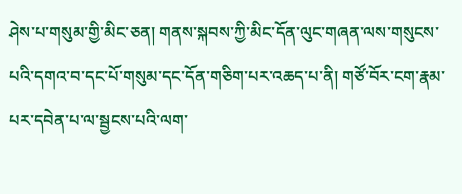ཤེས་པ་གསུམ་གྱི་མིང་ཅན། གནས་སྐབས་ཀྱི་མིང་དོན་ལུང་གཞན་ལས་གསུངས་པའི་དགའ་བ་དང་པོ་གསུམ་དང་དོན་གཅིག་པར་འཆད་པ་ནི། གཙོ་བོར་ངག་རྣམ་པར་དབེན་པ་ལ་སྦྱངས་པའི་ལག་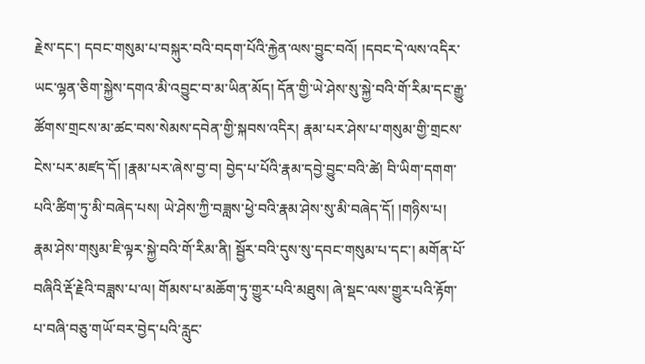རྗེས་དང་། དབང་གསུམ་པ་བསྐུར་བའི་བདག་པོའི་རྐྱེན་ལས་བྱུང་བའོ། །དབང་དེ་ལས་འདིར་ཡང་ལྷན་ཅིག་སྐྱེས་དགའ་མི་འབྱུང་བ་མ་ཡིན་མོད། དོན་གྱི་ཡེ་ཤེས་སུ་སྐྱེ་བའི་གོ་རིམ་དང་རྒྱུ་ཚོགས་གྲངས་མ་ཚང་བས་སེམས་དབེན་གྱི་སྐབས་འདིར། རྣམ་པར་ཤེས་པ་གསུམ་གྱི་གྲངས་ངེས་པར་མཛད་དོ། །རྣམ་པར་ཞེས་བྱ་བ། བྱེད་པ་པོའི་རྣམ་དབྱེ་བྱུང་བའི་ཚེ། བི་ཡིག་དགག་པའི་ཚིག་ཏུ་མི་བཞེད་པས། ཡེ་ཤེས་ཀྱི་བཟླས་ཕྱེ་བའི་རྣམ་ཤེས་སུ་མི་བཞེད་དོ། །གཉིས་པ། རྣམ་ཤེས་གསུམ་ཇི་ལྟར་སྐྱེ་བའི་གོ་རིམ་ནི། སྦྱོར་བའི་དུས་སུ་དབང་གསུམ་པ་དང་། མགོན་པོ་བཞིའི་རྡོ་རྗེའི་བཟླས་པ་ལ། གོམས་པ་མཆོག་ཏུ་གྱུར་པའི་མཐུས། ཞེ་སྡང་ལས་གྱུར་པའི་རྟོག་པ་བཞི་བཅུ་གཡོ་བར་བྱེད་པའི་རླུང་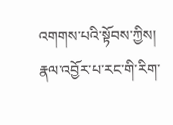འགགས་པའི་སྟོབས་ཀྱིས། རྣལ་འབྱོར་པ་རང་གི་རིག་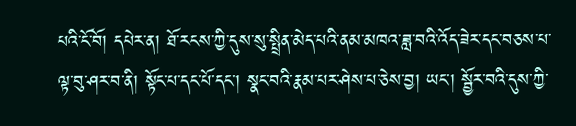པའི་ངོ་བོ། དཔེར་ན། ཐོ་རངས་ཀྱི་དུས་སུ་སྤྲིན་མེད་པའི་ནམ་མཁའ་ཟླ་བའི་འོད་ཟེར་དང་བཅས་པ་ལྟ་བུ་ཤར་བ་ནི། སྟོང་པ་དང་པོ་དང་། སྣང་བའི་རྣམ་པར་ཤེས་པ་ཅེས་བྱ། ཡང་། སྦྱོར་བའི་དུས་ཀྱི་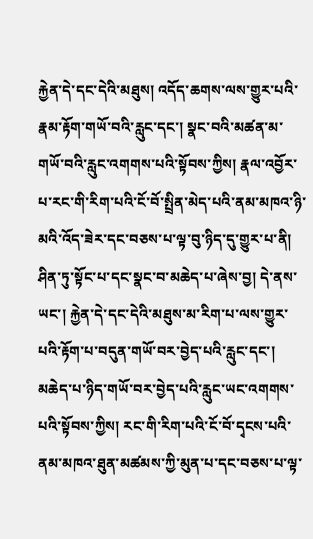རྐྱེན་དེ་དང་དེའི་མཐུས། འདོད་ཆགས་ལས་གྱུར་པའི་རྣམ་རྟོག་གཡོ་བའི་རླུང་དང་། སྣང་བའི་མཚན་མ་གཡོ་བའི་རླུང་འགགས་པའི་སྟོབས་ཀྱིས། རྣལ་འབྱོར་པ་རང་གི་རིག་པའི་ངོ་བོ་སྤྲིན་མེད་པའི་ནམ་མཁའ་ཉི་མའི་འོད་ཟེར་དང་བཅས་པ་ལྟ་བུ་ཉིད་དུ་གྱུར་པ་ནི། ཤིན་ཏུ་སྟོང་པ་དང་སྣང་བ་མཆེད་པ་ཞེས་བྱ། དེ་ནས་ཡང་། རྐྱེན་དེ་དང་དེའི་མཐུས་མ་རིག་པ་ལས་གྱུར་པའི་རྟོག་པ་བདུན་གཡོ་བར་བྱེད་པའི་རླུང་དང་། མཆེད་པ་ཉིད་གཡོ་བར་བྱེད་པའི་རླུང་ཡང་འགགས་པའི་སྟོབས་ཀྱིས། རང་གི་རིག་པའི་ངོ་བོ་དྭངས་པའི་ནམ་མཁའ་ཐུན་མཚམས་ཀྱི་མུན་པ་དང་བཅས་པ་ལྟ་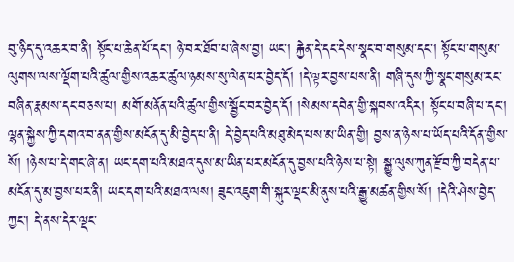བུ་ཉིད་དུ་འཆར་བ་ནི། སྟོང་པ་ཆེན་པོ་དང་། ཉེ་བར་ཐོབ་པ་ཞེས་བྱ། ཡང་། རྐྱེན་དེ་དང་དེས་སྣང་བ་གསུམ་དང་། སྟོང་པ་གསུམ་ལུགས་ལས་ལྡོག་པའི་ཚུལ་གྱིས་འཆར་ཚུལ་ཉམས་སུ་ལེན་པར་བྱེད་དོ། །དེ་ལྟར་བྱས་པས་ནི། གཞི་དུས་ཀྱི་སྣང་གསུམ་རང་བཞིན་རྣམས་དང་བཅས་པ། མགོ་མནོན་པའི་ཚུལ་གྱིས་སྦྱོང་བར་བྱེད་དོ། །སེམས་དབེན་གྱི་སྐབས་འདིར། སྟོང་པ་བཞི་པ་དང་། ལྷན་སྐྱེས་ཀྱི་དགའ་བ་ནན་གྱིས་མངོན་དུ་མི་བྱེད་པ་ནི། དེ་བྱེད་པའི་མཐུ་མེད་པས་མ་ཡིན་གྱི། བྱས་ན་ཉེས་པ་ཡོད་པའི་དོན་གྱིས་སོ། །ཉེས་པ་དེ་གང་ཞེ་ན། ཡང་དག་པའི་མཐའ་དུས་མ་ཡིན་པར་མངོན་དུ་བྱས་པའི་ཉེས་པ་སྟེ། སྒྱུ་ལུས་ཀུན་རྫོབ་ཀྱི་བདེན་པ་མངོན་དུ་མ་བྱས་པར་ནི། ཡང་དག་པའི་མཐའ་ལས། ཟུང་འཇུག་གི་སྐུར་ལྡང་མི་ནུས་པའི་རྒྱུ་མཚན་གྱིས་སོ། །དེའི་ཤེས་བྱེད་ཀྱང་། དེ་ནས་དེར་ལྡང་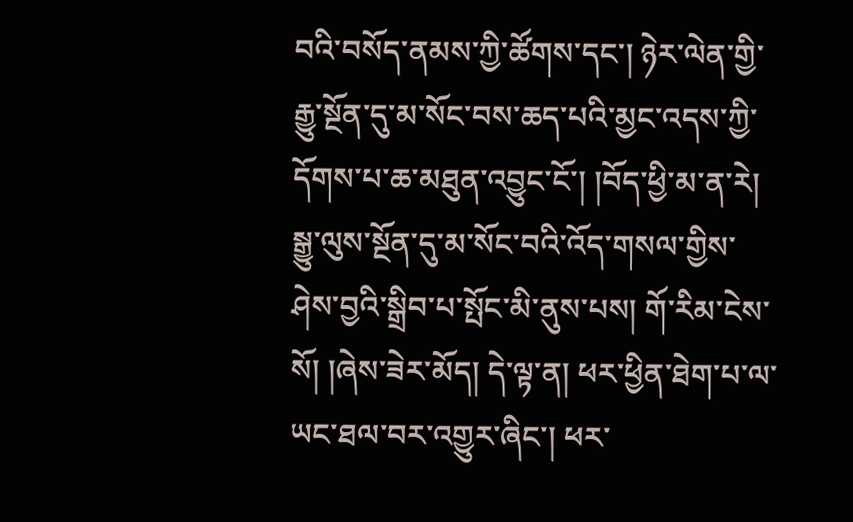བའི་བསོད་ནམས་ཀྱི་ཚོགས་དང་། ཉེར་ལེན་གྱི་རྒྱུ་སྔོན་དུ་མ་སོང་བས་ཆད་པའི་མྱང་འདས་ཀྱི་དོགས་པ་ཆ་མཐུན་འབྱུང་ངོ་། །བོད་ཕྱི་མ་ན་རེ། སྒྱུ་ལུས་སྔོན་དུ་མ་སོང་བའི་འོད་གསལ་གྱིས་ཤེས་བྱའི་སྒྲིབ་པ་སྤོང་མི་ནུས་པས། གོ་རིམ་ངེས་སོ། །ཞེས་ཟེར་མོད། དེ་ལྟ་ན། ཕར་ཕྱིན་ཐེག་པ་ལ་ཡང་ཐལ་བར་འགྱུར་ཞིང་། ཕར་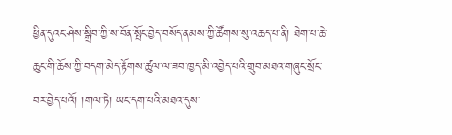ཕྱིན་དུའང་ཤེས་སྒྲིབ་ཀྱི་ས་བོན་སྤོང་བྱེད་བསོད་ནམས་ཀྱི་ཚོགས་སུ་འཆད་པ་ནི། ཐེག་པ་ཆེ་ཆུང་གི་ཆོས་ཀྱི་བདག་མེད་རྟོགས་ཚུལ་ལ་ཟབ་ཁྱད་མི་འབྱེད་པའི་གྲུབ་མཐའ་གཞུང་སྲོང་བར་བྱེད་པའོ། །གལ་ཏེ། ཡང་དག་པའི་མཐའ་དུས་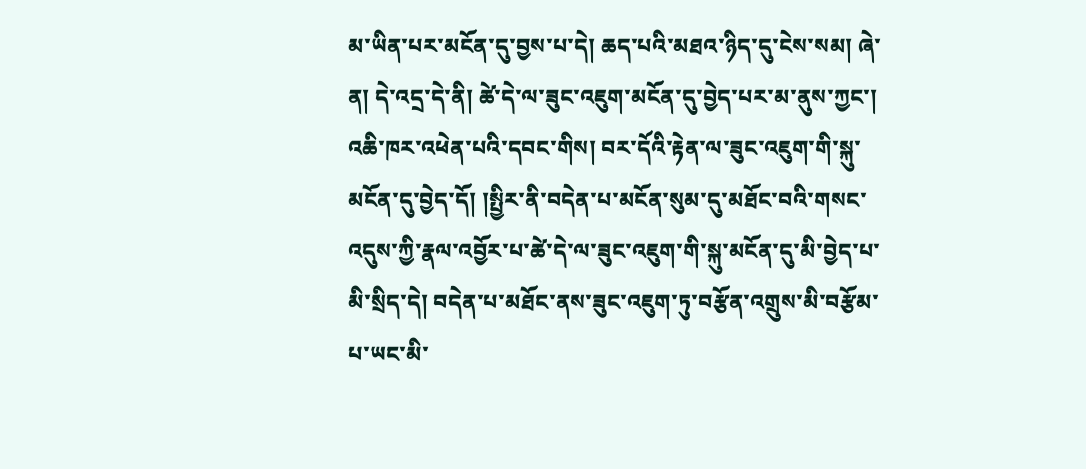མ་ཡིན་པར་མངོན་དུ་བྱས་པ་དེ། ཆད་པའི་མཐའ་ཉིད་དུ་ངེས་སམ། ཞེ་ན། དེ་འདྲ་དེ་ནི། ཚེ་དེ་ལ་ཟུང་འཇུག་མངོན་དུ་བྱེད་པར་མ་ནུས་ཀྱང་། འཆི་ཁར་འཕེན་པའི་དབང་གིས། བར་དོའི་རྟེན་ལ་ཟུང་འཇུག་གི་སྐུ་མངོན་དུ་བྱེད་དོ། །སྤྱིར་ནི་བདེན་པ་མངོན་སུམ་དུ་མཐོང་བའི་གསང་འདུས་ཀྱི་རྣལ་འབྱོར་པ་ཚེ་དེ་ལ་ཟུང་འཇུག་གི་སྐུ་མངོན་དུ་མི་བྱེད་པ་མི་སྲིད་དེ། བདེན་པ་མཐོང་ནས་ཟུང་འཇུག་ཏུ་བརྩོན་འགྲུས་མི་བརྩོམ་པ་ཡང་མི་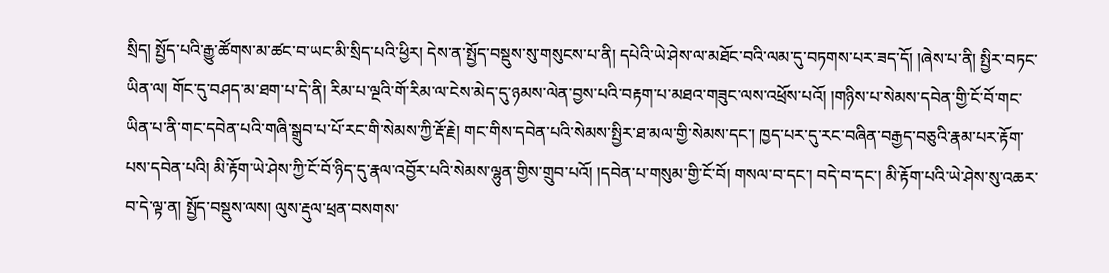སྲིད། སྤྱོད་པའི་རྒྱུ་ཚོགས་མ་ཚང་བ་ཡང་མི་སྲིད་པའི་ཕྱིར། དེས་ན་སྤྱོད་བསྡུས་སུ་གསུངས་པ་ནི། དཔེའི་ཡེ་ཤེས་ལ་མཐོང་བའི་ལམ་དུ་བཏགས་པར་ཟད་དོ། །ཞེས་པ་ནི། སྤྱིར་བཏང་ཡིན་ལ། གོང་དུ་བཤད་མ་ཐག་པ་དེ་ནི། རིམ་པ་ལྔའི་གོ་རིམ་ལ་ངེས་མེད་དུ་ཉམས་ལེན་བྱས་པའི་བརྟག་པ་མཐའ་གཟུང་ལས་འཕྲོས་པའོ། །གཉིས་པ་སེམས་དབེན་གྱི་ངོ་བོ་གང་ཡིན་པ་ནི་གང་དབེན་པའི་གཞི་སྒྲུབ་པ་པོ་རང་གི་སེམས་ཀྱི་རྡོ་རྗེ། གང་གིས་དབེན་པའི་སེམས་སྤྱིར་ཐ་མལ་གྱི་སེམས་དང་། ཁྱད་པར་དུ་རང་བཞིན་བརྒྱད་བཅུའི་རྣམ་པར་རྟོག་པས་དབེན་པའི། མི་རྟོག་ཡེ་ཤེས་ཀྱི་ངོ་བོ་ཉིད་དུ་རྣལ་འབྱོར་པའི་སེམས་ལྷུན་གྱིས་གྲུབ་པའོ། །དབེན་པ་གསུམ་གྱི་ངོ་བོ། གསལ་བ་དང་། བདེ་བ་དང་། མི་རྟོག་པའི་ཡེ་ཤེས་སུ་འཆར་བ་དེ་ལྟ་ན། སྤྱོད་བསྡུས་ལས། ལུས་རྡུལ་ཕྲན་བསགས་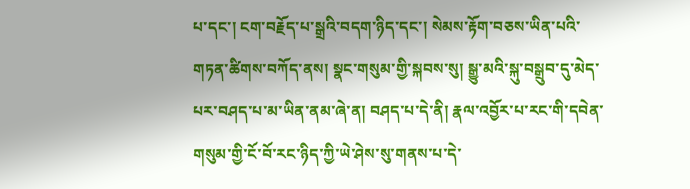པ་དང་། ངག་བརྗོད་པ་སྒྲའི་བདག་ཉིད་དང་། སེམས་རྟོག་བཅས་ཡིན་པའི་གཏན་ཚིགས་བཀོད་ནས། སྣང་གསུམ་གྱི་སྐབས་སུ། སྒྱུ་མའི་སྐུ་བསྒྲུབ་དུ་མེད་པར་བཤད་པ་མ་ཡིན་ནམ་ཞེ་ན། བཤད་པ་དེ་ནི། རྣལ་འབྱོར་པ་རང་གི་དབེན་གསུམ་གྱི་ངོ་བོ་རང་ཉིད་ཀྱི་ཡེ་ཤེས་སུ་གནས་པ་དེ་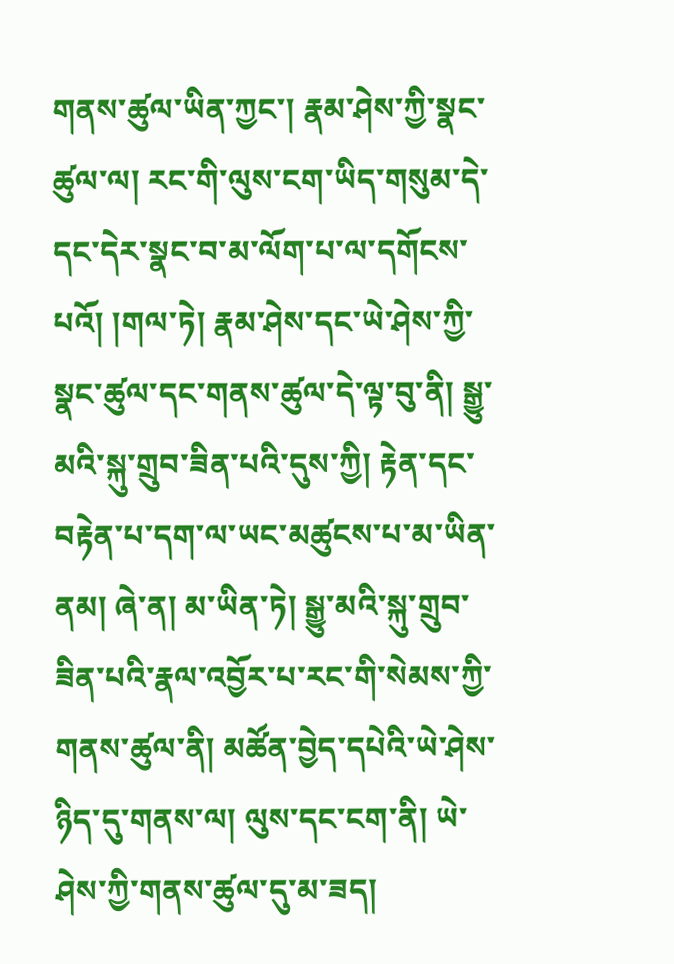གནས་ཚུལ་ཡིན་ཀྱང་། རྣམ་ཤེས་ཀྱི་སྣང་ཚུལ་ལ། རང་གི་ལུས་ངག་ཡིད་གསུམ་དེ་དང་དེར་སྣང་བ་མ་ལོག་པ་ལ་དགོངས་པའོ། །གལ་ཏེ། རྣམ་ཤེས་དང་ཡེ་ཤེས་ཀྱི་སྣང་ཚུལ་དང་གནས་ཚུལ་དེ་ལྟ་བུ་ནི། སྒྱུ་མའི་སྐུ་གྲུབ་ཟིན་པའི་དུས་ཀྱི། རྟེན་དང་བརྟེན་པ་དག་ལ་ཡང་མཚུངས་པ་མ་ཡིན་ནམ། ཞེ་ན། མ་ཡིན་ཏེ། སྒྱུ་མའི་སྐུ་གྲུབ་ཟིན་པའི་རྣལ་འབྱོར་པ་རང་གི་སེམས་ཀྱི་གནས་ཚུལ་ནི། མཚོན་བྱེད་དཔེའི་ཡེ་ཤེས་ཉིད་དུ་གནས་ལ། ལུས་དང་ངག་ནི། ཡེ་ཤེས་ཀྱི་གནས་ཚུལ་དུ་མ་ཟད།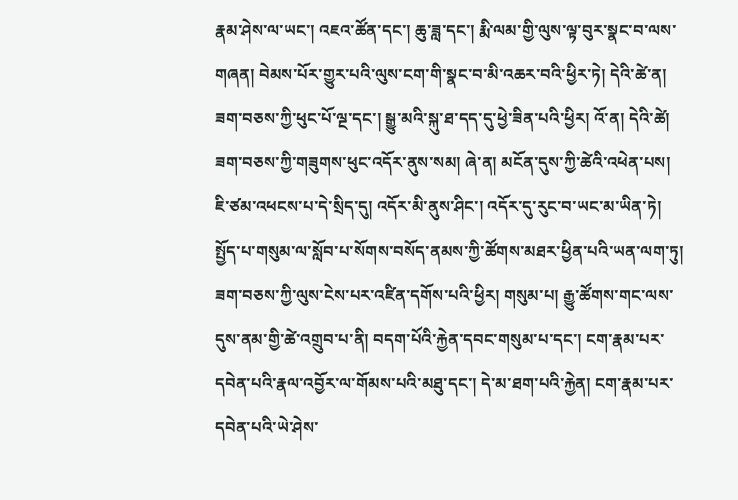རྣམ་ཤེས་ལ་ཡང་། འཇའ་ཚོན་དང་། ཆུ་ཟླ་དང་། རྨི་ལམ་གྱི་ལུས་ལྟ་བུར་སྣང་བ་ལས་གཞན། བེམས་པོར་གྱུར་པའི་ལུས་ངག་གི་སྣང་བ་མི་འཆར་བའི་ཕྱིར་ཏེ། དེའི་ཚེ་ན། ཟག་བཅས་ཀྱི་ཕུང་པོ་ལྔ་དང་། སྒྱུ་མའི་སྐུ་ཐ་དད་དུ་ཕྱེ་ཟིན་པའི་ཕྱིར། འོ་ན། དེའི་ཚེ། ཟག་བཅས་ཀྱི་གཟུགས་ཕུང་འདོར་ནུས་སམ། ཞེ་ན། མངོན་དུས་ཀྱི་ཚེའི་འཕེན་པས། ཇི་ཙམ་འཕངས་པ་དེ་སྲིད་དུ། འདོར་མི་ནུས་ཤིང་། འདོར་དུ་རུང་བ་ཡང་མ་ཡིན་ཏེ། སྤྱོད་པ་གསུམ་ལ་སློབ་པ་སོགས་བསོད་ནམས་ཀྱི་ཚོགས་མཐར་ཕྱིན་པའི་ཡན་ལག་ཏུ། ཟག་བཅས་ཀྱི་ལུས་ངེས་པར་འཛིན་དགོས་པའི་ཕྱིར། གསུམ་པ། རྒྱུ་ཚོགས་གང་ལས་དུས་ནམ་གྱི་ཚེ་འགྲུབ་པ་ནི། བདག་པོའི་རྐྱེན་དབང་གསུམ་པ་དང་། ངག་རྣམ་པར་དབེན་པའི་རྣལ་འབྱོར་ལ་གོམས་པའི་མཐུ་དང་། དེ་མ་ཐག་པའི་རྐྱེན། ངག་རྣམ་པར་དབེན་པའི་ཡེ་ཤེས་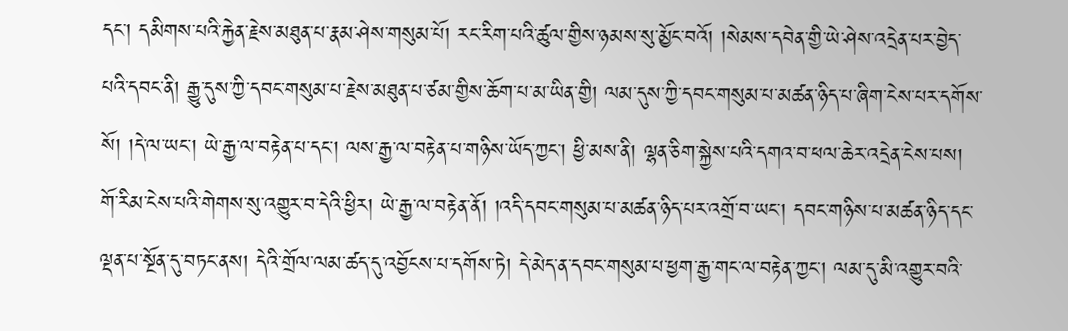དང་། དམིགས་པའི་རྐྱེན་རྗེས་མཐུན་པ་རྣམ་ཤེས་གསུམ་པོ། རང་རིག་པའི་ཚུལ་གྱིས་ཉམས་སུ་མྱོང་བའོ། །སེམས་དབེན་གྱི་ཡེ་ཤེས་འདྲེན་པར་བྱེད་པའི་དབང་ནི། རྒྱུ་དུས་ཀྱི་དབང་གསུམ་པ་རྗེས་མཐུན་པ་ཙམ་གྱིས་ཆོག་པ་མ་ཡིན་གྱི། ལམ་དུས་ཀྱི་དབང་གསུམ་པ་མཚན་ཉིད་པ་ཞིག་ངེས་པར་དགོས་སོ། །དེ་ལ་ཡང་། ཡེ་རྒྱ་ལ་བརྟེན་པ་དང་། ལས་རྒྱ་ལ་བརྟེན་པ་གཉིས་ཡོད་ཀྱང་། ཕྱི་མས་ནི། ལྷན་ཅིག་སྐྱེས་པའི་དགའ་བ་ཕལ་ཆེར་འདྲེན་ངེས་པས། གོ་རིམ་ངེས་པའི་གེགས་སུ་འགྱུར་བ་དེའི་ཕྱིར། ཡེ་རྒྱ་ལ་བརྟེན་ནོ། །འདི་དབང་གསུམ་པ་མཚན་ཉིད་པར་འགྲོ་བ་ཡང་། དབང་གཉིས་པ་མཚན་ཉིད་དང་ལྡན་པ་སྔོན་དུ་བཏང་ནས། དེའི་གྲོལ་ལམ་ཚད་དུ་འབྱོངས་པ་དགོས་ཏེ། དེ་མེད་ན་དབང་གསུམ་པ་ཕྱག་རྒྱ་གང་ལ་བརྟེན་ཀྱང་། ལམ་དུ་མི་འགྱུར་བའི་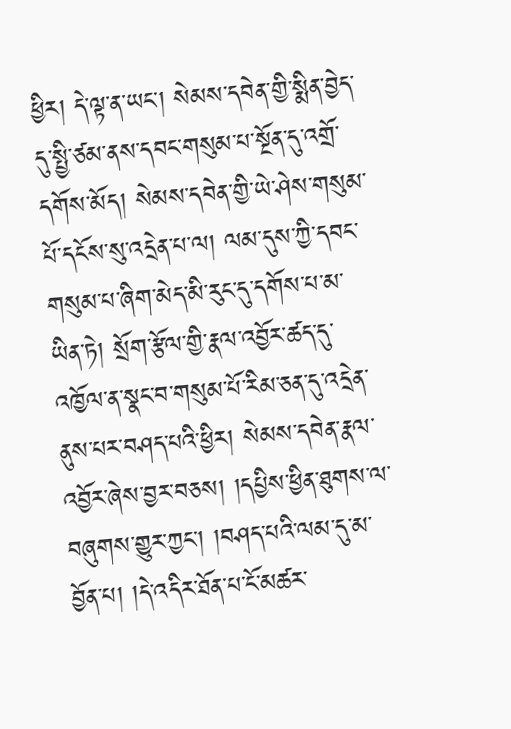ཕྱིར། དེ་ལྟ་ན་ཡང་། སེམས་དབེན་གྱི་སྨིན་བྱེད་དུ་སྤྱི་ཙམ་ནས་དབང་གསུམ་པ་སྔོན་དུ་འགྲོ་དགོས་མོད། སེམས་དབེན་གྱི་ཡེ་ཤེས་གསུམ་པོ་དངོས་སུ་འདྲེན་པ་ལ། ལམ་དུས་ཀྱི་དབང་གསུམ་པ་ཞིག་མེད་མི་རུང་དུ་དགོས་པ་མ་ཡིན་ཏེ། སྲོག་རྩོལ་གྱི་རྣལ་འབྱོར་ཚད་དུ་འཁྱོལ་ན་སྣང་བ་གསུམ་པོ་རིམ་ཅན་དུ་འདྲེན་ནུས་པར་བཤད་པའི་ཕྱིར། སེམས་དབེན་རྣལ་འབྱོར་ཞེས་བྱར་བཅས། །དཔྱིས་ཕྱིན་ཐུགས་ལ་བཞུགས་གྱུར་ཀྱང་། །བཤད་པའི་ལམ་དུ་མ་བྱོན་པ། །དེ་འདིར་ཐོན་པ་ངོ་མཚར་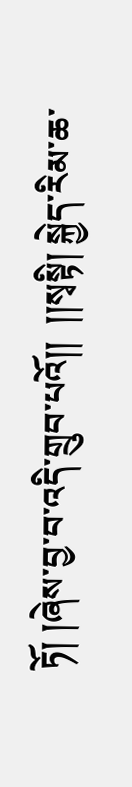ཏོ། །ཞེས་བྱ་བ་འདི་གྲུབ་པའོ།།  །།སྭསྟི། སྐྱེད་རིམ་ཆ་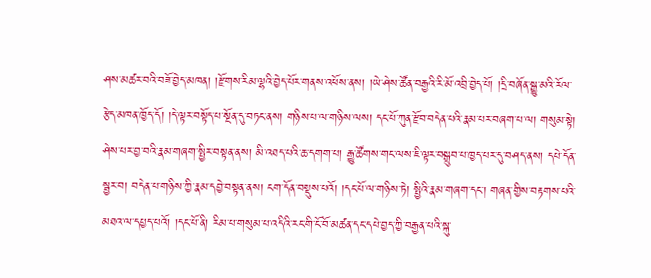ཤས་མཚར་བའི་བཟོ་བྱེད་མཁན། །རྫོགས་རིམ་ལྷའི་བྱེད་པོར་གནས་འཕོས་ནས། །ཡེ་ཤེས་ཚོན་བརྒྱའི་རི་མོ་འབྲི་བྱེད་པོ། །དྲི་བཞོན་སྒྱུ་མའི་རོལ་རྩེད་མཁན་ཁྱོད་དོ། །དེ་ལྟར་བསྟོད་པ་སྔོན་དུ་བཏང་ནས། གཉིས་པ་ལ་གཉིས་ལས། དང་པོ་ཀུན་རྫོབ་བདེན་པའི་རྣམ་པར་བཞག་པ་ལ། གསུམ་སྟེ། ཤེས་པར་བྱ་བའི་རྣམ་གཞག་སྤྱིར་བསྟན་ནས། མི་འཐད་པའི་ཆ་དགག་པ། རྒྱུ་ཚོགས་གང་ལས་ཇི་ལྟར་བསྒྲུབ་པ་ཁྱད་པར་དུ་བཤད་ནས། དཔེ་དོན་སྦྱར་བ། བདེན་པ་གཉིས་ཀྱི་རྣམ་དབྱེ་བསྟན་ནས། ངག་དོན་བསྡུས་པའོ། །དང་པོ་ལ་གཉིས་ཏེ། སྤྱིའི་རྣམ་གཞག་དང་། གཞན་གྱིས་བརྟགས་པའི་མཐའ་ལ་དཔྱད་པའོ། །དང་པོ་ནི། རིམ་པ་གསུམ་པ་འདིའི་རང་གི་ངོ་བོ་མཚན་དང་དཔེ་བྱད་ཀྱི་བརྒྱན་པའི་སྐུ་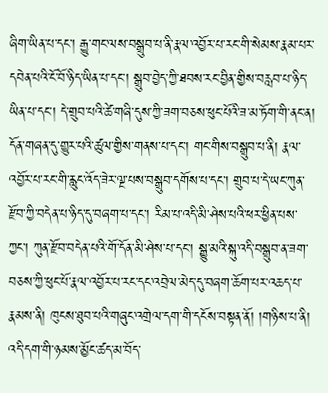ཞིག་ཡིན་པ་དང་། རྒྱུ་གང་ལས་བསྒྲུབ་པ་ནི་རྣལ་འབྱོར་པ་རང་གི་སེམས་རྣམ་པར་དབེན་པའི་ངོ་བོ་ཉིད་ཡིན་པ་དང་། སྒྲུབ་བྱེད་ཀྱི་ཐབས་རང་བྱིན་གྱིས་བརླབ་པ་ཉིད་ཡིན་པ་དང་། དེ་གྲུབ་པའི་ཚེ་གཞི་དུས་ཀྱི་ཟག་བཅས་ཕུང་པོའི་ཟ་མ་ཏོག་གི་ནང་ན། དོན་གཞན་དུ་གྱུར་པའི་ཚུལ་གྱིས་གནས་པ་དང་། གང་གིས་བསྒྲུབ་པ་ནི། རྣལ་འབྱོར་པ་རང་གི་རླུང་འོད་ཟེར་ལྔ་པས་བསྒྲུབ་དགོས་པ་དང་། གྲུབ་པ་དེ་ཡང་ཀུན་རྫོབ་ཀྱི་བདེན་པ་ཉིད་དུ་བཞག་པ་དང་། རིམ་པ་འདི་མི་ཤེས་པའི་ཕར་ཕྱིན་པས་ཀྱང་། ཀུན་རྫོབ་བདེན་པའི་གོ་དོན་མི་ཤེས་པ་དང་། སྒྱུ་མའི་སྐུ་འདི་བསྒྲུབ་ན་ཟག་བཅས་ཀྱི་ཕུང་པོ་རྣལ་འབྱོར་པ་རང་དང་འབྲེལ་མེད་དུ་བཞག་ཆོག་པར་འཆད་པ་རྣམས་ནི། ཁུངས་ཐུབ་པའི་གཞུང་འགྲེལ་དག་གི་དངོས་བསྟན་ནོ། །གཉིས་པ་ནི། འདི་དག་གི་ཉམས་མྱོང་ཚད་མ་བོད་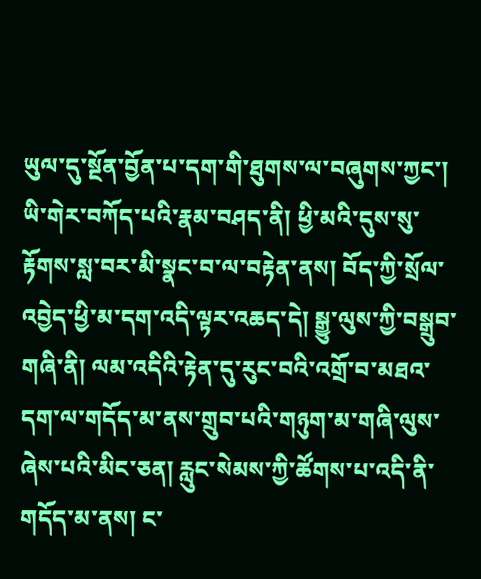ཡུལ་དུ་སྔོན་བྱོན་པ་དག་གི་ཐུགས་ལ་བཞུགས་ཀྱང་། ཡི་གེར་བཀོད་པའི་རྣམ་བཤད་ནི། ཕྱི་མའི་དུས་སུ་རྟོགས་སླ་བར་མི་སྣང་བ་ལ་བརྟེན་ནས། བོད་ཀྱི་སྲོལ་འབྱེད་ཕྱི་མ་དག་འདི་ལྟར་འཆད་དེ། སྒྱུ་ལུས་ཀྱི་བསྒྲུབ་གཞི་ནི། ལམ་འདིའི་རྟེན་དུ་རུང་བའི་འགྲོ་བ་མཐའ་དག་ལ་གདོད་མ་ནས་གྲུབ་པའི་གཉུག་མ་གཞི་ལུས་ཞེས་པའི་མིང་ཅན། རླུང་སེམས་ཀྱི་ཚོགས་པ་འདི་ནི་གདོད་མ་ནས། ང་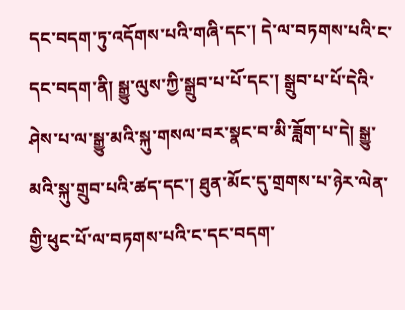དང་བདག་ཏུ་འདོགས་པའི་གཞི་དང་། དེ་ལ་བཏགས་པའི་ང་དང་བདག་ནི། སྒྱུ་ལུས་ཀྱི་སྒྲུབ་པ་པོ་དང་། སྒྲུབ་པ་པོ་དེའི་ཤེས་པ་ལ་སྒྱུ་མའི་སྐུ་གསལ་བར་སྣང་བ་མི་ཟློག་པ་དེ། སྒྱུ་མའི་སྐུ་གྲུབ་པའི་ཚད་དང་། ཐུན་མོང་དུ་གྲགས་པ་ཉེར་ལེན་གྱི་ཕུང་པོ་ལ་བཏགས་པའི་ང་དང་བདག་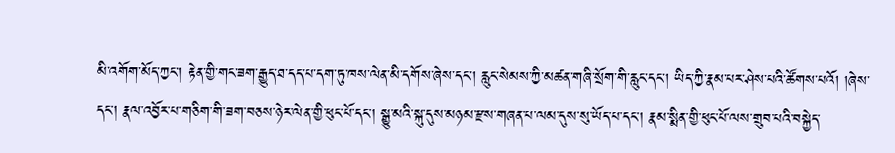མི་འགོག་མོད་ཀྱང་། རྟེན་གྱི་གང་ཟག་རྒྱུད་ཐ་དད་པ་དག་ཏུ་ཁས་ལེན་མི་དགོས་ཞེས་དང་། རླུང་སེམས་ཀྱི་མཚན་གཞི་སྲོག་གི་རླུང་དང་། ཡིད་ཀྱི་རྣམ་པར་ཤེས་པའི་ཚོགས་པའོ། །ཞེས་དང་། རྣལ་འབྱོར་པ་གཅིག་གི་ཟག་བཅས་ཉེར་ལེན་གྱི་ཕུང་པོ་དང་། སྒྱུ་མའི་སྐུ་དུས་མཉམ་རྫས་གཞན་པ་ལམ་དུས་སུ་ཡོད་པ་དང་། རྣམ་སྨིན་གྱི་ཕུང་པོ་ལས་གྲུབ་པའི་བསྐྱེད་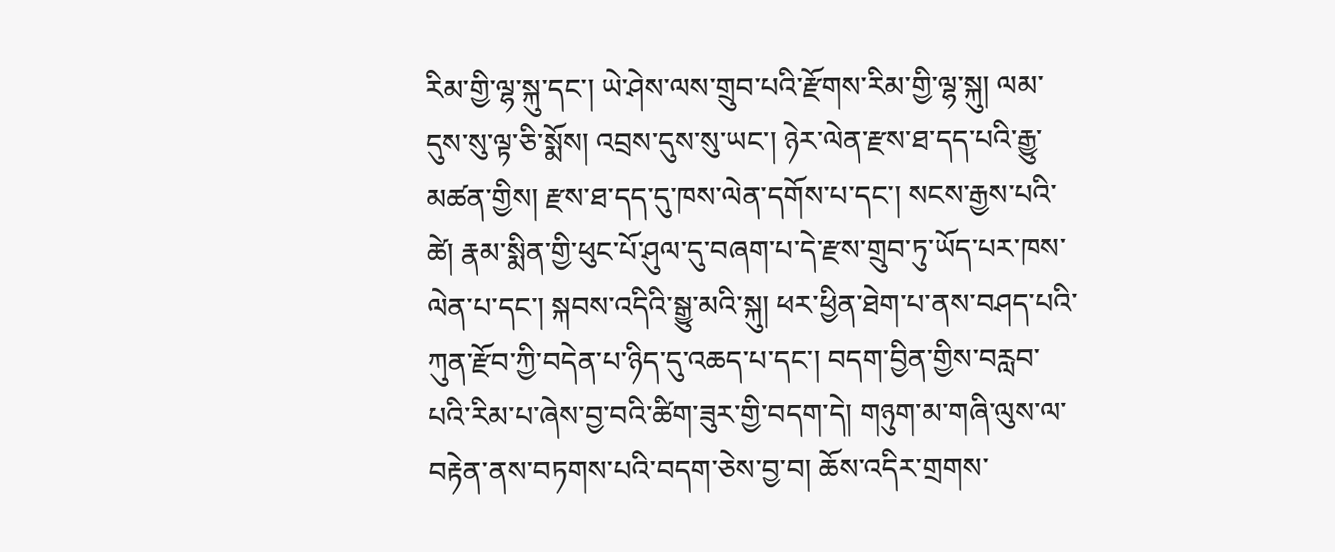རིམ་གྱི་ལྷ་སྐུ་དང་། ཡེ་ཤེས་ལས་གྲུབ་པའི་རྫོགས་རིམ་གྱི་ལྷ་སྐུ། ལམ་དུས་སུ་ལྟ་ཅི་སྨོས། འབྲས་དུས་སུ་ཡང་། ཉེར་ལེན་རྫས་ཐ་དད་པའི་རྒྱུ་མཚན་གྱིས། རྫས་ཐ་དད་དུ་ཁས་ལེན་དགོས་པ་དང་། སངས་རྒྱས་པའི་ཚེ། རྣམ་སྨིན་གྱི་ཕུང་པོ་ཤུལ་དུ་བཞག་པ་དེ་རྫས་གྲུབ་ཏུ་ཡོད་པར་ཁས་ལེན་པ་དང་། སྐབས་འདིའི་སྒྱུ་མའི་སྐུ། ཕར་ཕྱིན་ཐེག་པ་ནས་བཤད་པའི་ཀུན་རྫོབ་ཀྱི་བདེན་པ་ཉིད་དུ་འཆད་པ་དང་། བདག་བྱིན་གྱིས་བརླབ་པའི་རིམ་པ་ཞེས་བྱ་བའི་ཚིག་ཟུར་གྱི་བདག་དེ། གཉུག་མ་གཞི་ལུས་ལ་བརྟེན་ནས་བཏགས་པའི་བདག་ཅེས་བྱ་བ། ཆོས་འདིར་གྲགས་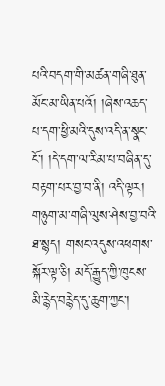པའི་བདག་གི་མཚན་གཞི་ཐུན་མོང་མ་ཡིན་པའོ། །ཞེས་འཆད་པ་དག་ཕྱི་མའི་དུས་འདི་ན་སྣང་ངོ་། །དེ་དག་ལ་རིམ་པ་བཞིན་དུ་བརྟག་པར་བྱ་བ་ནི། འདི་ལྟར། གཉུག་མ་གཞི་ལུས་ཤེས་བྱ་བའི་ཐ་སྙད། གསང་འདུས་འཕགས་སྐོར་ལྟ་ཅི། མདོ་རྒྱུད་ཀྱི་ཁུངས་མི་རྙེད་བརྙེད་དུ་ཆུག་ཀྱང་།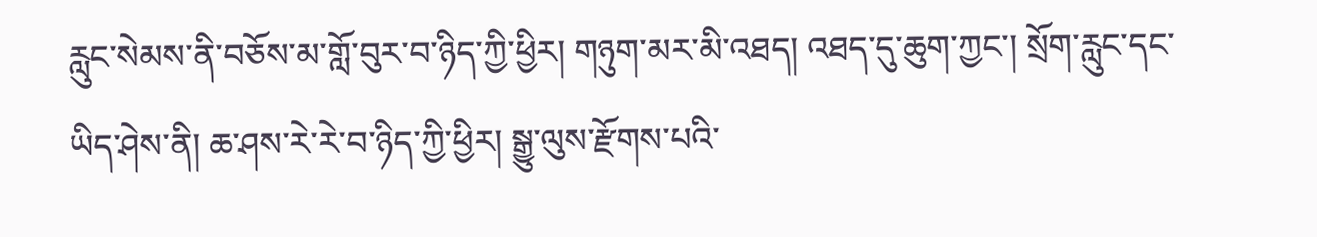རླུང་སེམས་ནི་བཅོས་མ་གློ་བུར་བ་ཉིད་ཀྱི་ཕྱིར། གཉུག་མར་མི་འཐད། འཐད་དུ་ཆུག་ཀྱང་། སྲོག་རླུང་དང་ཡིད་ཤེས་ནི། ཆ་ཤས་རེ་རེ་བ་ཉིད་ཀྱི་ཕྱིར། སྒྱུ་ལུས་རྫོགས་པའི་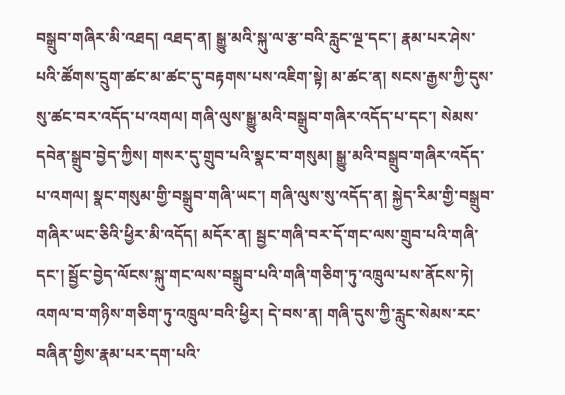བསྒྲུབ་གཞིར་མི་འཐད། འཐད་ན། སྒྱུ་མའི་སྐུ་ལ་རྩ་བའི་རླུང་ལྔ་དང་། རྣམ་པར་ཤེས་པའི་ཚོགས་དྲུག་ཚང་མ་ཚང་དུ་བརྟགས་པས་འཇིག་སྟེ། མ་ཚང་ན། སངས་རྒྱས་ཀྱི་དུས་སུ་ཚང་བར་འདོད་པ་འགལ། གཞི་ལུས་སྒྱུ་མའི་བསྒྲུབ་གཞིར་འདོད་པ་དང་། སེམས་དབེན་སྒྲུབ་བྱེད་ཀྱིས། གསར་དུ་གྲུབ་པའི་སྣང་བ་གསུམ། སྒྱུ་མའི་བསྒྲུབ་གཞིར་འདོད་པ་འགལ། སྣང་གསུམ་གྱི་བསྒྲུབ་གཞི་ཡང་། གཞི་ལུས་སུ་འདོད་ན། སྐྱེད་རིམ་གྱི་བསྒྲུབ་གཞིར་ཡང་ཅིའི་ཕྱིར་མི་འདོད། མདོར་ན། སྦྱང་གཞི་བར་དོ་གང་ལས་གྲུབ་པའི་གཞི་དང་། སྦྱོང་བྱེད་ལོངས་སྐུ་གང་ལས་བསྒྲུབ་པའི་གཞི་གཅིག་ཏུ་འཁྲུལ་པས་ནོངས་ཏེ། འགལ་བ་གཉིས་གཅིག་ཏུ་འཁྲུལ་བའི་ཕྱིར། དེ་བས་ན། གཞི་དུས་ཀྱི་རླུང་སེམས་རང་བཞིན་གྱིས་རྣམ་པར་དག་པའི་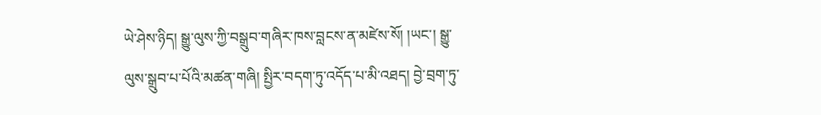ཡེ་ཤེས་ཉིད། སྒྱུ་ལུས་ཀྱི་བསྒྲུབ་གཞིར་ཁས་བླངས་ན་མཛེས་སོ། །ཡང་། སྒྱུ་ལུས་སྒྲུབ་པ་པོའི་མཚན་གཞི། སྤྱིར་བདག་ཏུ་འདོད་པ་མི་འཐད། བྱེ་བྲག་ཏུ་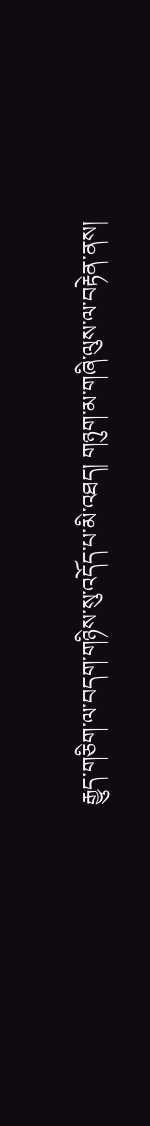རྒྱུད་གཅིག་ལ་བདག་གཉིས་སུ་འདོད་པ་མི་འཐད། གཉུག་མ་གཞི་ལུས་ལ་བརྟེན་ནས།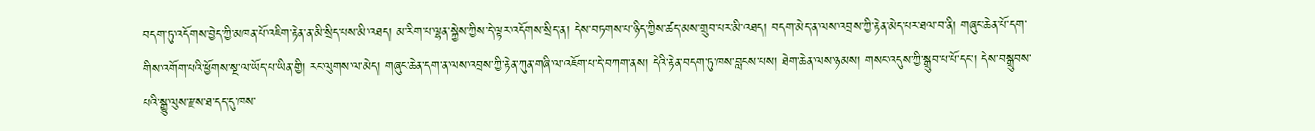བདག་ཏུ་འདོགས་བྱེད་ཀྱི་མཁན་པོ་འཇིག་རྟེན་ན་མི་སྲིད་པས་མི་འཐད། མ་རིག་པ་ལྷན་སྐྱེས་ཀྱིས་དེ་ལྟར་འདོགས་སྲིད་ན། དེས་བཏགས་པ་ཉིད་ཀྱིས་ཚད་མས་གྲུབ་པར་མི་འཐད། བདག་མེད་ན་ལས་འབྲས་ཀྱི་རྟེན་མེད་པར་ཐལ་བ་ནི། གཞུང་ཆེན་པོ་དག་གིས་འགོག་པའི་ཕྱོགས་སྔ་ལ་ཡོད་པ་ཡིན་གྱི། རང་ལུགས་ལ་མེད། གཞུང་ཆེན་དག་ན་ལས་འབྲས་ཀྱི་རྟེན་ཀུན་གཞི་ལ་འཇོག་པ་དེ་བཀག་ནས། དེའི་རྟེན་བདག་ཏུ་ཁས་བླངས་པས། ཐེག་ཆེན་ལས་ཉམས། གསང་འདུས་ཀྱི་སྒྲུབ་པ་པོ་དང་། དེས་བསྒྲུབས་པའི་སྒྱུ་ལུས་རྫས་ཐ་དད་དུ་ཁས་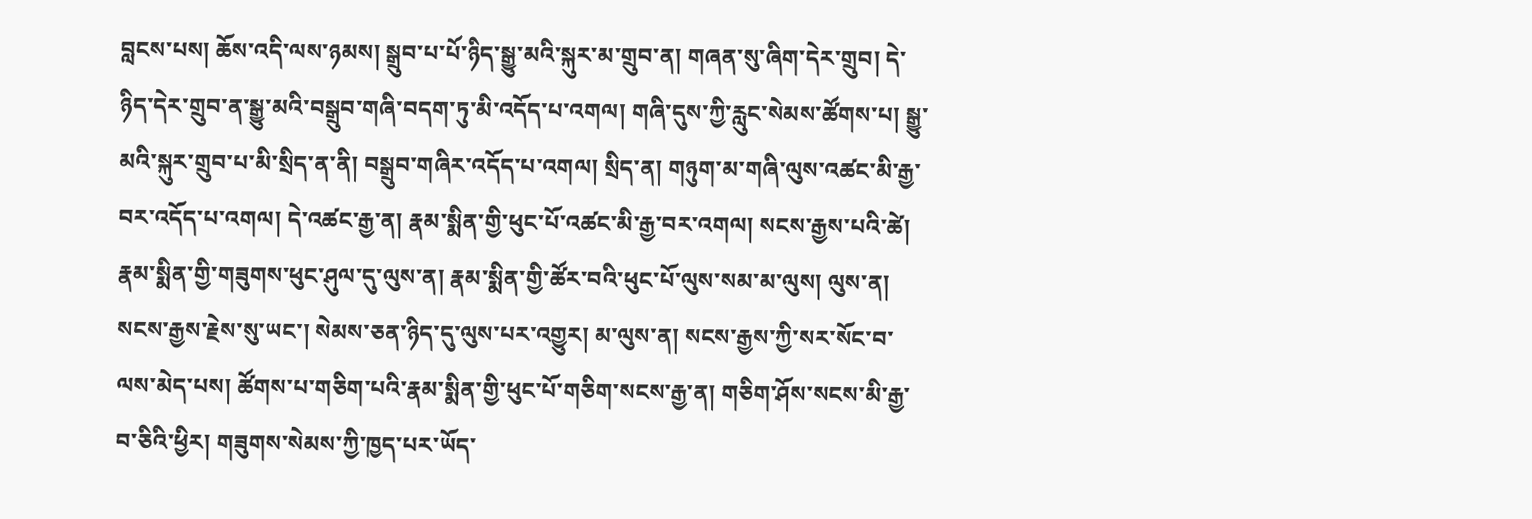བླངས་པས། ཆོས་འདི་ལས་ཉམས། སྒྲུབ་པ་པོ་ཉིད་སྒྱུ་མའི་སྐུར་མ་གྲུབ་ན། གཞན་སུ་ཞིག་དེར་གྲུབ། དེ་ཉིད་དེར་གྲུབ་ན་སྒྱུ་མའི་བསྒྲུབ་གཞི་བདག་ཏུ་མི་འདོད་པ་འགལ། གཞི་དུས་ཀྱི་རླུང་སེམས་ཚོགས་པ། སྒྱུ་མའི་སྐུར་གྲུབ་པ་མི་སྲིད་ན་ནི། བསྒྲུབ་གཞིར་འདོད་པ་འགལ། སྲིད་ན། གཉུག་མ་གཞི་ལུས་འཚང་མི་རྒྱ་བར་འདོད་པ་འགལ། དེ་འཚང་རྒྱ་ན། རྣམ་སྨིན་གྱི་ཕུང་པོ་འཚང་མི་རྒྱ་བར་འགལ། སངས་རྒྱས་པའི་ཚེ། རྣམ་སྨིན་གྱི་གཟུགས་ཕུང་ཤུལ་དུ་ལུས་ན། རྣམ་སྨིན་གྱི་ཚོར་བའི་ཕུང་པོ་ལུས་སམ་མ་ལུས། ལུས་ན། སངས་རྒྱས་རྗེས་སུ་ཡང་། སེམས་ཅན་ཉིད་དུ་ལུས་པར་འགྱུར། མ་ལུས་ན། སངས་རྒྱས་ཀྱི་སར་སོང་བ་ལས་མེད་པས། ཚོགས་པ་གཅིག་པའི་རྣམ་སྨིན་གྱི་ཕུང་པོ་གཅིག་སངས་རྒྱ་ན། གཅིག་ཤོས་སངས་མི་རྒྱ་བ་ཅིའི་ཕྱིར། གཟུགས་སེམས་ཀྱི་ཁྱད་པར་ཡོད་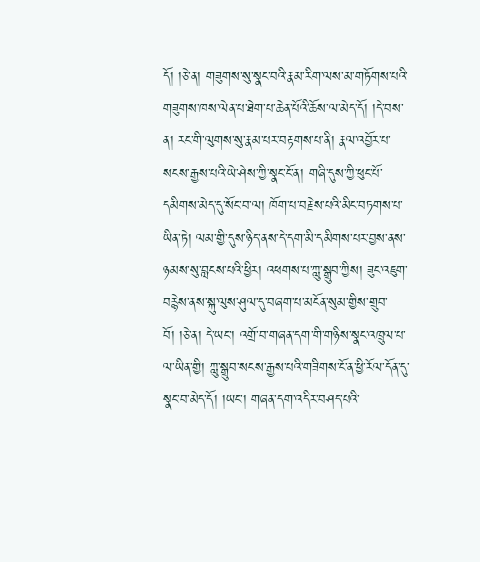དོ། །ཅེ་ན། གཟུགས་སུ་སྣང་བའི་རྣམ་རིག་ལས་མ་གཏོགས་པའི་གཟུགས་ཁས་ལེན་པ་ཐེག་པ་ཆེན་པོའི་ཆོས་ལ་མེད་དོ། །དེ་བས་ན། རང་གི་ལུགས་སུ་རྣམ་པར་བརྟགས་པ་ནི། རྣལ་འབྱོར་པ་སངས་རྒྱས་པའི་ཡེ་ཤེས་ཀྱི་སྣང་ངོ་ན། གཞི་དུས་ཀྱི་ཕུང་པོ་དམིགས་མེད་དུ་སོང་བ་ལ། ཁོག་པ་བརྗེས་པའི་མིང་བཏགས་པ་ཡིན་ཏེ། ལམ་གྱི་དུས་ཉིད་ནས་དེ་དག་མི་དམིགས་པར་བྱས་ནས་ཉམས་སུ་བླངས་པའི་ཕྱིར། འཕགས་པ་ཀླུ་སྒྲུབ་ཀྱིས། ཟུང་འཇུག་བརྙེས་ནས་སྐུ་ལུས་ཤུལ་དུ་བཞག་པ་མངོན་སུམ་གྱིས་གྲུབ་བོ། །ཅེ་ན། དེ་ཡང་། འགྲོ་བ་གཞན་དག་གི་གཉིས་སྣང་འཁྲུལ་པ་ལ་ཡིན་གྱི། ཀླུ་སྒྲུབ་སངས་རྒྱས་པའི་གཟིགས་ངོ་ན་ཕྱི་རོལ་དོན་དུ་སྣང་བ་མེད་དོ། །ཡང་། གཞན་དག་འདིར་བཤད་པའི་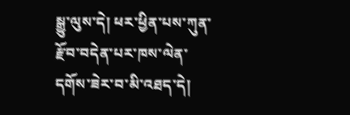སྒྱུ་ལུས་དེ། ཕར་ཕྱིན་པས་ཀུན་རྫོབ་བདེན་པར་ཁས་ལེན་དགོས་ཟེར་བ་མི་འཐད་དེ།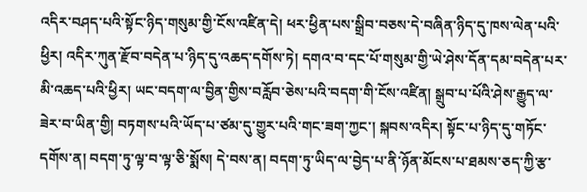འདིར་བཤད་པའི་སྟོང་ཉིད་གསུམ་གྱི་ངོས་འཛིན་དེ། ཕར་ཕྱིན་པས་སྒྲིབ་བཅས་དེ་བཞིན་ཉིད་དུ་ཁས་ལེན་པའི་ཕྱིར། འདིར་ཀུན་རྫོབ་བདེན་པ་ཉིད་དུ་འཆད་དགོས་ཏེ། དགའ་བ་དང་པོ་གསུམ་གྱི་ཡེ་ཤེས་དོན་དམ་བདེན་པར་མི་འཆད་པའི་ཕྱིར། ཡང་བདག་ལ་བྱིན་གྱིས་བརློབ་ཅེས་པའི་བདག་གི་ངོས་འཛིན། སྒྲུབ་པ་པོའི་ཤེས་རྒྱུད་ལ་ཟེར་བ་ཡིན་གྱི། བཏགས་པའི་ཡོད་པ་ཙམ་དུ་གྱུར་པའི་གང་ཟག་ཀྱང་། སྐབས་འདིར། སྟོང་པ་ཉིད་དུ་གཏོང་དགོས་ན། བདག་ཏུ་ལྟ་བ་ལྟ་ཅི་སྨོས། དེ་བས་ན། བདག་ཏུ་ཡིད་ལ་བྱེད་པ་ནི་ཉོན་མོངས་པ་ཐམས་ཅད་ཀྱི་རྩ་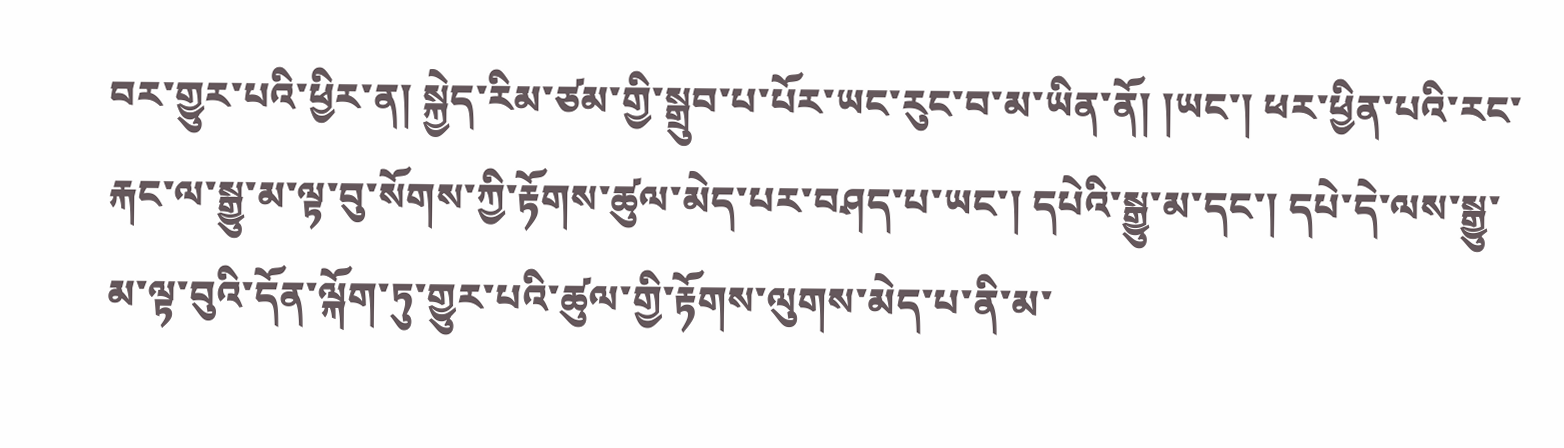བར་གྱུར་པའི་ཕྱིར་ན། སྐྱེད་རིམ་ཙམ་གྱི་སྒྲུབ་པ་པོར་ཡང་རུང་བ་མ་ཡིན་ནོ། །ཡང་། ཕར་ཕྱིན་པའི་རང་རྐང་ལ་སྒྱུ་མ་ལྟ་བུ་སོགས་ཀྱི་རྟོགས་ཚུལ་མེད་པར་བཤད་པ་ཡང་། དཔེའི་སྒྱུ་མ་དང་། དཔེ་དེ་ལས་སྒྱུ་མ་ལྟ་བུའི་དོན་ལྐོག་ཏུ་གྱུར་པའི་ཚུལ་གྱི་རྟོགས་ལུགས་མེད་པ་ནི་མ་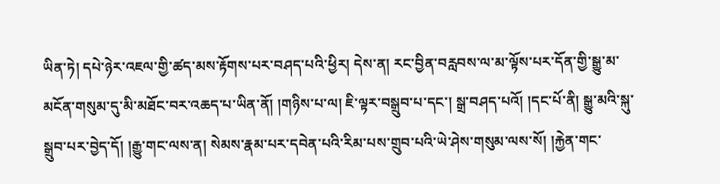ཡིན་ཏེ། དཔེ་ཉེར་འཇལ་གྱི་ཚད་མས་རྟོགས་པར་བཤད་པའི་ཕྱིར། དེས་ན། རང་བྱིན་བརླབས་ལ་མ་ལྟོས་པར་དོན་གྱི་སྒྱུ་མ་མངོན་གསུམ་དུ་མི་མཐོང་བར་འཆད་པ་ཡིན་ནོ། །གཉིས་པ་ལ། ཇི་ལྟར་བསྒྲུབ་པ་དང་། སྒྲ་བཤད་པའོ། །དང་པོ་ནི། སྒྱུ་མའི་སྐུ་སྒྲུབ་པར་བྱེད་དོ། །རྒྱུ་གང་ལས་ན། སེམས་རྣམ་པར་དབེན་པའི་རིམ་པས་གྲུབ་པའི་ཡེ་ཤེས་གསུམ་ལས་སོ། །རྐྱེན་གང་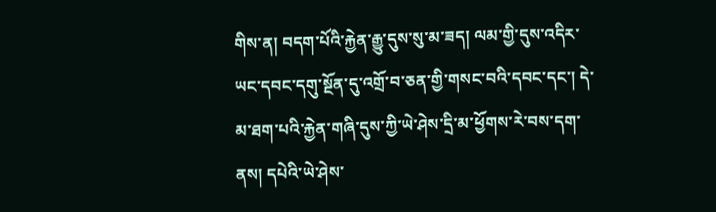གིས་ན། བདག་པོའི་རྐྱེན་རྒྱུ་དུས་སུ་མ་ཟད། ལམ་གྱི་དུས་འདིར་ཡང་དབང་དགུ་སྔོན་དུ་འགྲོ་བ་ཅན་གྱི་གསང་བའི་དབང་དང་། དེ་མ་ཐག་པའི་རྐྱེན་གཞི་དུས་ཀྱི་ཡེ་ཤེས་དྲི་མ་ཕྱོགས་རེ་བས་དག་ནས། དཔེའི་ཡེ་ཤེས་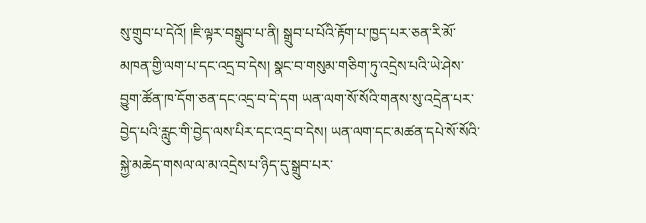སུ་གྲུབ་པ་དེའོ། །ཇི་ལྟར་བསྒྲུབ་པ་ནི། སྒྲུབ་པ་པོའི་རྟོག་པ་ཁྱད་པར་ཅན་རི་མོ་མཁན་གྱི་ལག་པ་དང་འདྲ་བ་དེས། སྣང་བ་གསུམ་གཅིག་ཏུ་འདྲེས་པའི་ཡེ་ཤེས་བྱུག་ཚོན་ཁ་དོག་ཅན་དང་འདྲ་བ་དེ་དག ཡན་ལག་སོ་སོའི་གནས་སུ་འདྲེན་པར་བྱེད་པའི་རླུང་གི་བྱེད་ལས་པིར་དང་འདྲ་བ་དེས། ཡན་ལག་དང་མཚན་དཔེ་སོ་སོའི་སྐྱེ་མཆེད་གསལ་ལ་མ་འདྲེས་པ་ཉིད་དུ་སྒྲུབ་པར་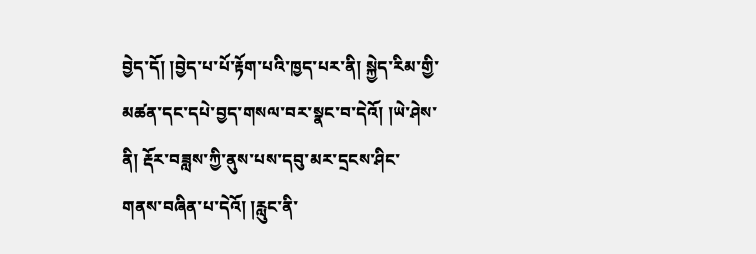བྱེད་དོ། །བྱེད་པ་པོ་རྟོག་པའི་ཁྱད་པར་ནི། སྐྱེད་རིམ་གྱི་མཚན་དང་དཔེ་བྱད་གསལ་བར་སྣང་བ་དེའོ། །ཡེ་ཤེས་ནི། རྡོར་བཟླས་ཀྱི་ནུས་པས་དབུ་མར་དྲངས་ཤིང་གནས་བཞིན་པ་དེའོ། །རླུང་ནི་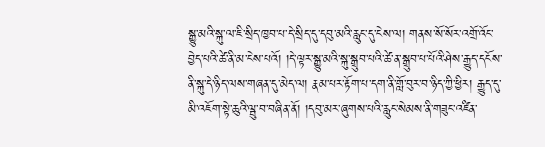སྒྱུ་མའི་སྐུ་ལ་ཇི་སྲིད་ཁྱབ་པ་དེ་སྲིད་དུ་དབུ་མའི་རླུང་དུ་ངེས་ལ། གནས་སོ་སོར་འགྲོ་འོང་བྱེད་པའི་ཚེ་ནི་མ་ངེས་པའོ། །དེ་ལྟར་སྒྱུ་མའི་སྐུ་སྒྲུབ་པའི་ཚེ་ན་སྒྲུབ་པ་པོའི་ཤེས་རྒྱུད་དངོས་ནི་སྐུ་དེ་ཉིད་ལས་གཞན་དུ་མེད་ལ། རྣམ་པར་རྟོག་པ་དག་ནི་གློ་བུར་བ་ཉིད་ཀྱི་ཕྱིར། རྒྱུད་དུ་མི་འཇོག་སྟེ་ཆུའི་ལྦུ་བ་བཞིན་ནོ། །དབུ་མར་ཞུགས་པའི་རླུང་སེམས་ནི་གཟུང་འཛིན་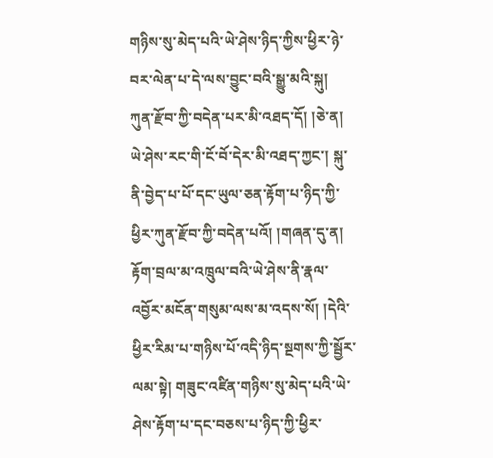གཉིས་སུ་མེད་པའི་ཡེ་ཤེས་ཉིད་ཀྱིས་ཕྱིར་ཉེ་བར་ལེན་པ་དེ་ལས་བྱུང་བའི་སྒྱུ་མའི་སྐུ། ཀུན་རྫོབ་ཀྱི་བདེན་པར་མི་འཐད་དོ། །ཅེ་ན། ཡེ་ཤེས་རང་གི་ངོ་བོ་དེར་མི་འཐད་ཀྱང་། སྐུ་ནི་བྱེད་པ་པོ་དང་ཡུལ་ཅན་རྟོག་པ་ཉིད་ཀྱི་ཕྱིར་ཀུན་རྫོབ་ཀྱི་བདེན་པའོ། །གཞན་དུ་ན། རྟོག་བྲལ་མ་འཁྲུལ་བའི་ཡེ་ཤེས་ནི་རྣལ་འབྱོར་མངོན་གསུམ་ལས་མ་འདས་སོ། །དེའི་ཕྱིར་རིམ་པ་གཉིས་པོ་འདི་ཉིད་སྔགས་ཀྱི་སྦྱོར་ལམ་སྟེ། གཟུང་འཛིན་གཉིས་སུ་མེད་པའི་ཡེ་ཤེས་རྟོག་པ་དང་བཅས་པ་ཉིད་ཀྱི་ཕྱིར་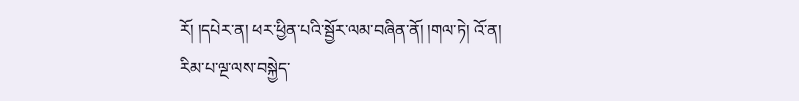རོ། །དཔེར་ན། ཕར་ཕྱིན་པའི་སྦྱོར་ལམ་བཞིན་ནོ། །གལ་ཏེ། འོ་ན། རིམ་པ་ལྔ་ལས་བསྐྱེད་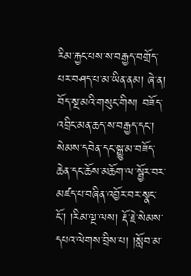རིམ་རྐྱང་པས་ས་བརྒྱད་བགྲོད་པར་བཤད་པ་མ་ཡིན་ནམ། ཞེ་ན། བོད་སྔ་མའི་གསུང་གིས། བཟོད་འབྲིང་མན་ཆད་ས་བརྒྱད་དང་། སེམས་དབེན་དང་སྒྱུ་མ་བཟོད་ཆེན་དང་ཆོས་མཆོག་ལ་སྦྱོར་བར་མཛད་པ་བཞིན་འབྱོར་བར་སྣང་ངོ་། །རིམ་ལྔ་ལས། རྡོ་རྗེ་སེམས་དཔའ་ལེགས་བྲིས་པ། །སློབ་མ་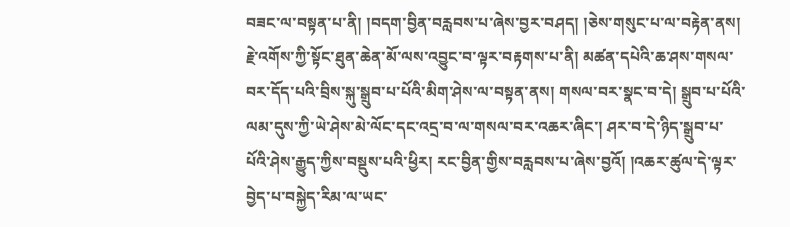བཟང་ལ་བསྟན་པ་ནི། །བདག་བྱིན་བརླབས་པ་ཞེས་བྱར་བཤད། །ཅེས་གསུང་པ་ལ་བརྟེན་ནས། རྗེ་འགོས་ཀྱི་སྟོང་ཐུན་ཆེན་མོ་ལས་འབྱུང་བ་ལྟར་བརྟགས་པ་ནི། མཚན་དཔེའི་ཆ་ཤས་གསལ་བར་དོད་པའི་བྲིས་སྐུ་སྒྲུབ་པ་པོའི་མིག་ཤེས་ལ་བསྟན་ནས། གསལ་བར་སྣང་བ་དེ། སྒྲུབ་པ་པོའི་ལམ་དུས་ཀྱི་ཡེ་ཤེས་མེ་ལོང་དང་འདྲ་བ་ལ་གསལ་བར་འཆར་ཞིང་། ཤར་བ་དེ་ཉིད་སྒྲུབ་པ་པོའི་ཤེས་རྒྱུད་ཀྱིས་བསྡུས་པའི་ཕྱིར། རང་བྱིན་གྱིས་བརླབས་པ་ཞེས་བྱའོ། །འཆར་ཚུལ་དེ་ལྟར་བྱེད་པ་བསྐྱེད་རིམ་ལ་ཡང་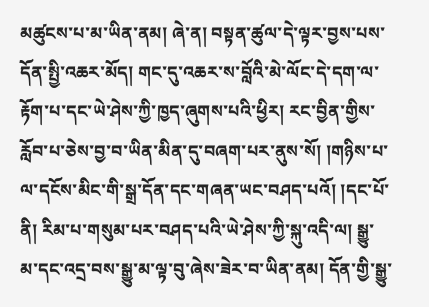མཚུངས་པ་མ་ཡིན་ནམ། ཞེ་ན། བསྟན་ཚུལ་དེ་ལྟར་བྱས་པས་དོན་སྤྱི་འཆར་མོད། གང་དུ་འཆར་ས་བློའི་མེ་ལོང་དེ་དག་ལ་རྟོག་པ་དང་ཡེ་ཤེས་ཀྱི་ཁྱད་ཞུགས་པའི་ཕྱིར། རང་བྱིན་གྱིས་རློབ་པ་ཅེས་བྱ་བ་ཡིན་མིན་དུ་བཞག་པར་ནུས་སོ། །གཉིས་པ་ལ་དངོས་མིང་གི་སྒྲ་དོན་དང་གཞན་ཡང་བཤད་པའོ། །དང་པོ་ནི། རིམ་པ་གསུམ་པར་བཤད་པའི་ཡེ་ཤེས་ཀྱི་སྐུ་འདི་ལ། སྒྱུ་མ་དང་འདྲ་བས་སྒྱུ་མ་ལྟ་བུ་ཞེས་ཟེར་བ་ཡིན་ནམ། དོན་གྱི་སྒྱུ་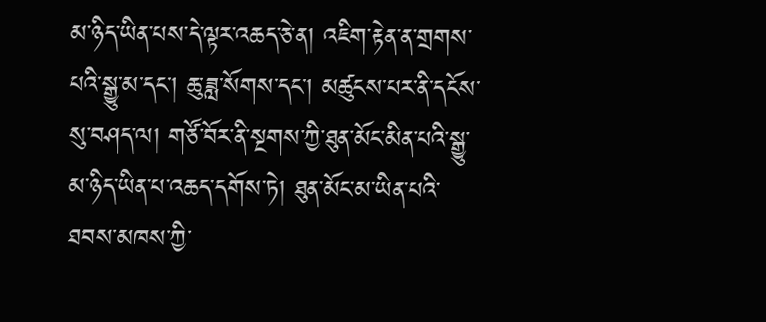མ་ཉིད་ཡིན་པས་དེ་ལྟར་འཆད་ཅེ་ན། འཇིག་རྟེན་ན་གྲགས་པའི་སྒྱུ་མ་དང་། ཆུ་ཟླ་སོགས་དང་། མཚུངས་པར་ནི་དངོས་སུ་བཤད་ལ། གཙོ་བོར་ནི་སྔགས་ཀྱི་ཐུན་མོང་མིན་པའི་སྒྱུ་མ་ཉིད་ཡིན་པ་འཆད་དགོས་ཏེ། ཐུན་མོང་མ་ཡིན་པའི་ཐབས་མཁས་ཀྱི་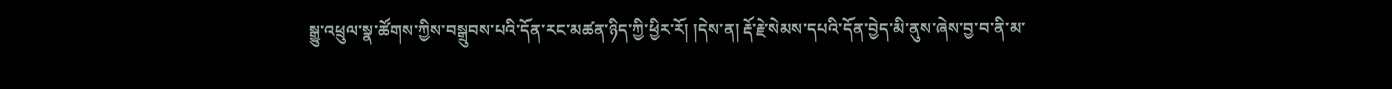སྒྱུ་འཕྲུལ་སྣ་ཚོགས་ཀྱིས་བསྒྲུབས་པའི་དོན་རང་མཚན་ཉིད་ཀྱི་ཕྱིར་རོ། །དེས་ན། རྡོ་རྗེ་སེམས་དཔའི་དོན་བྱེད་མི་ནུས་ཞེས་བྱ་བ་ནི་མ་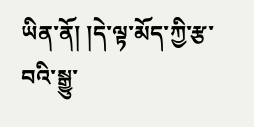ཡིན་ནོ། །དེ་ལྟ་མོད་ཀྱི་རྩ་བའི་སྒྱུ་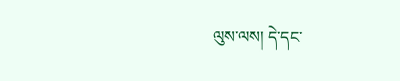ལུས་ལས། དེ་དང་